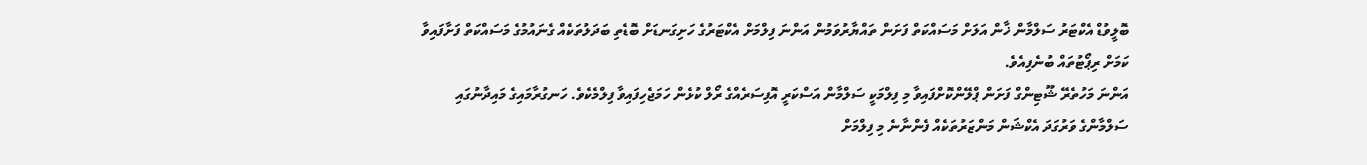ބޮލީވުޑް އެކްޓަރު ސަލްމާން ޚާން އަލަށް މަސައްކަތް ފަށަން ތައްޔާރުވަމުން އަންނަ ފިލްމަށް އެކްޓަރުގެ ހަށިގަނޑަށް ބޮޑެތި ބަދަލުތަކެއް ގެނައުމުގެ މަސައްކަތް ފަށާފައިވާ ކަމަށް ރިޕޯޓުތައް ބުނެފިއެވެ.
އަންނަ މަހުތެރޭ ޝޫޓިންގް ފަށަން ޕްލޭންކޮށްފައިވާ މި ފިލްމަކީ ސަލްމާން އަސްކަރީ އޮފިސަރެއްގެ ރޯލް ކުޅެން ހަމަޖެހިފައިވާ ފިލްމެކެވެ. ހަނގުރާމައިގެ މައިދާނުގައި ސަލްމާންގެ ވަރުގަދަ އެކްޝަން މަންޒަރުތަކެއް ފެންނާނެ މި ފިލްމަށް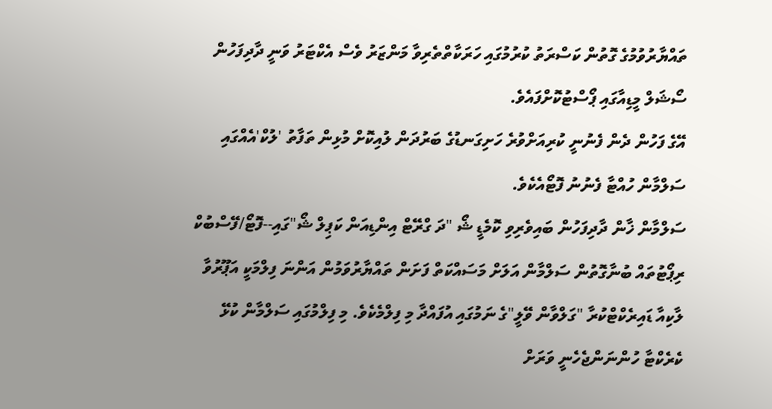ތައްޔާރުވުމުގެ ގޮތުން ކަސްރަތު ކުރުމުގައި ހަރަކާތްތެރިވާ މަންޒަރު ވެސް އެކްޓަރު ވަނީ ދާދިފަހުން ސޯޝަލް މީޑިއާގައި ޕޯސްޓުކޮށްފައެވެ.
އޭގެ ފަހުން ދެން ފެނުނީ ކުރިއަށްވުރެ ހަށިގަނޑުގެ ބަރުދަން ލުއިކޮށް މުޅިން ތަފާތު 'ލުކް'އެއްގައި ސަލްމާން ހުއްޓާ ފެނުނު ފޮޓޯއެކެވެ.
ސަލްމާން ޚާން ދާދިފަހުން ބައިވެރިވި ކޮމެޑީ ޝޯ "ދަ ގްރޭޓް އިންޑިއަން ކަޕިލް ޝޯ"ގައި--ފޮޓޯ/ފޭސްބުކް
ރިޕޯޓުތައް ބުނާގޮތުން ސަލްމާން އަލަށް މަސައްކަތް ފަށަން ތައްޔާރުވަމުން އަންނަ ފިލްމަކީ އަޕޫރުވާ ލާކިއާ ޑައިރެކްޓްކުރާ "ގަލްވާން ވޭލީ"ގެ ނަމުގައި އުފައްދާ މި ފިލްމެކެވެ. މި ފިލްމުގައި ސަލްމާން ކުޅޭ ކެރެކްޓާ ހުންނަންޖެހެނީ ވަރަށް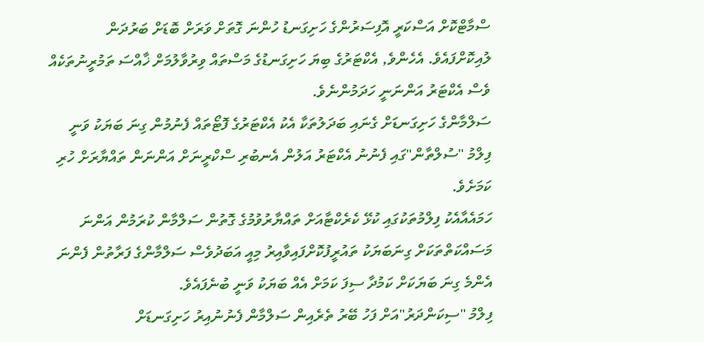ސްމާޓްކޮށް އަސްކަރީ އޮފިސަރުންގެ ހަށިގަނޑު ހުންނަ ގޮތަށް ވަރަށް ބޮޑަށް ބަރުދަން ލުއިކޮށްފައެވެ. އެހެންވެ, އެކްޓަރުގެ ބިޔަ ހަށިގަނޑުގެ މަސްތައް ވިރުވާލުމަށް ޚާއްސަ ތަމުރީނުތަކެއް ވެސް އެކްޓަރު އަންނަނީ ހަދަމުންނެވެ.
ސަލްމާންގެ ހަށިގަނޑަށް ގެނައި ބަދަލުތަކާ އެކު އެކްޓަރުގެ ފޮޓޯތައް ފެނުމުން ގިނަ ބަޔަކު ވަނީ ފިލްމު "ސުލްތާން"ގައި ފެނުނު އެކްޓަރު އަލުން އެނބުރި ސްކްރީނަށް އަންނަން ތައްޔާރަށް ހުރި ކަމަށެވެ.
ހަމައެއާއެކު ފިލްމުތަކުގައި ކުޅޭ ކެރެކްޓާއަށް ތައްޔާރުވުމުގެ ގޮތުން ސަލްމާން ކުރަމުން އަންނަ މަސައްކަތްތަކަށް ގިނަބަޔަކު ތައުރީފުކޮށްފައިވާއިރު މިއީ އަބަދުވެސް ސަލްމާންގެ ފަރާތުން ފެންނަ އެންމެ ގިނަ ބަޔަކަށް ކަމުދާ ސިފަ ކަމަށް އެއް ބަޔަކު ވަނީ ބުނެފައެވެ.
ފިލްމު "ސިކަންދަރު"އަށް ފަހު ބޭރު ތެރެއިން ސަލްމާން ފެނުނުއިރު ހަށިގަނޑަށް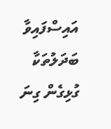އައިސްފައިވާ ބަދަލުތަކާ ގުޅިގެން ގިނަ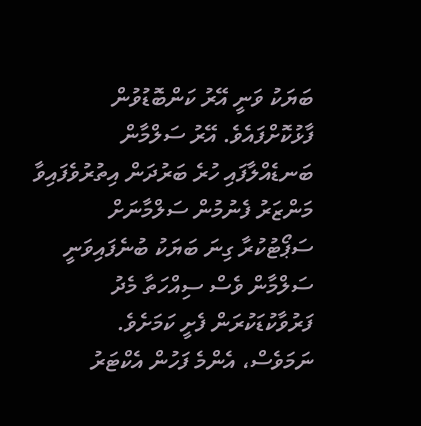ބަޔަކު ވަނީ އޭރު ކަންބޮޑުވުން ފާޅުކޮށްފައެވެ. އޭރު ސަލްމާން ބަނޑެއްލާފައި ހުރެ ބަރުދަން އިތުރުވެފައިވާ މަންޒަރު ފެނުމުން ސަލްމާނަށް ސަޕޯޓުކުރާ ގިނަ ބަޔަކު ބުނެފައިވަނީ ސަލްމާން ވެސް ސިއްހަތާ މެދު ފަރުވާކުޑަކުރަން ފެށީ ކަމަށެވެ.
ނަމަވެސް، އެންމެ ފަހުން އެކްޓަރު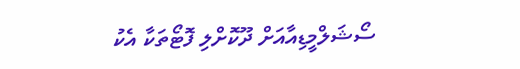ސޯޝަލްމީޑިއާއަށް ދޫކޮށްލި ފޮޓޯތަކާ އެކު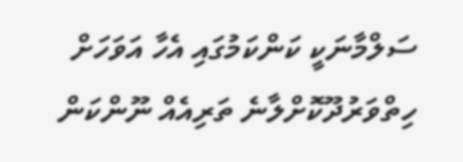ސަލްމާނަކީ ކަންކަމުގައި އެހާ އަވަހަށް ހިތްވަރުދޫކޮށްލާނެ ތަރިއެއް ނޫންކަން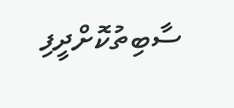ސާބިތުކޮށްދީފި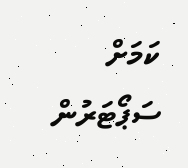ކަމަށް ސަޕޯޓަރުން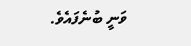ވަނީ ބުނެފައެވެ.